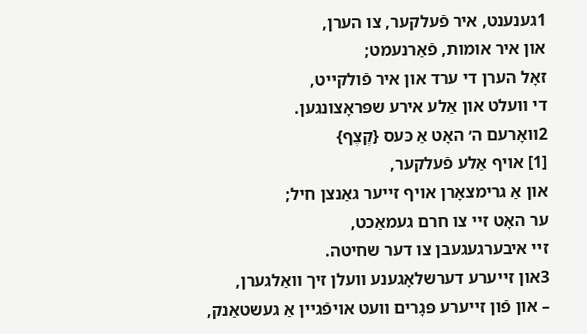1גענענט, איר פֿעלקער, צו הערן,
און איר אומות, פֿאַרנעמט;
זאָל הערן די ערד און איר פֿולקײט,
די װעלט און אַלע אירע שפּראָצונגען.
2װאָרעם ה׳ האָט אַ כּעס {קֶצֶף}
[1] אױף אַלע פֿעלקער,
און אַ גרימצאָרן אױף זײער גאַנצן חיל;
ער האָט זײ צו חרם געמאַכט,
זײ איבערגעגעבן צו דער שחיטה.
3און זײערע דערשלאָגענע װעלן זיך װאַלגערן,
– און פֿון זײערע פּגָרים װעט אױפֿגײן אַ געשטאַנק,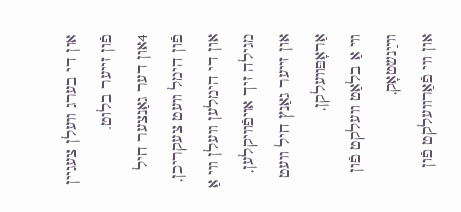און די בערג װעלן צעגײן פֿון זײער בלוט.
4און דער גאַנצער חיל פֿון הימל װעט צעקריכן,
און די הימלען װעלן װי אַ מגילה זיך אױפֿװיקלען,
און זײער גאַנץ חיל װעט אַראָפּװעלקן,
װי אַ בלאַט װעלקט פֿון װײַנשטאָק,
און װי פֿאַרװעלקט פֿון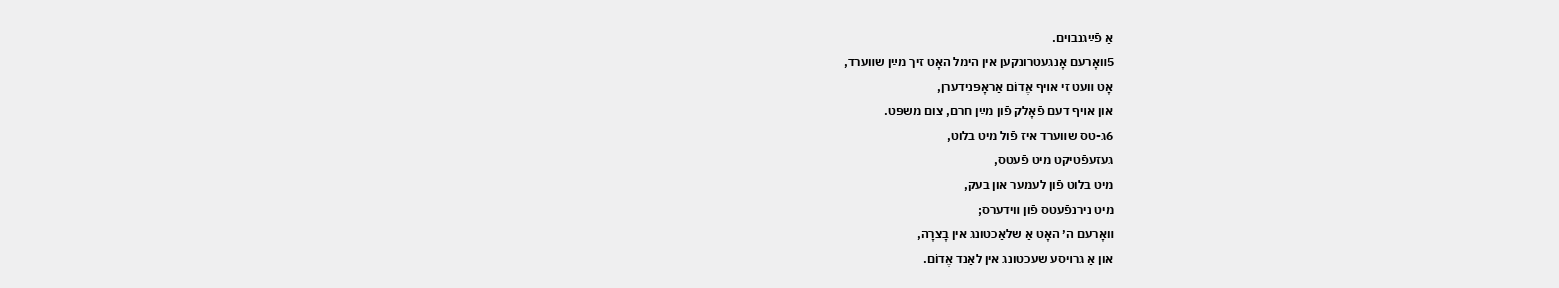אַ פֿײַגנבױם.
5װאָרעם אָנגעטרונקען אין הימל האָט זיך מײַן שװערד,
אָט װעט זי אױף אֶדוֹם אַראָפּנידערן,
און אױף דעם פֿאָלק פֿון מײַן חרם, צום משפּט.
6ג-טס שװערד איז פֿול מיט בלוט,
געזעפֿטיקט מיט פֿעטס,
מיט בלוט פֿון לעמער און בעק,
מיט נירנפֿעטס פֿון װידערס;
װאָרעם ה׳ האָט אַ שלאַכטונג אין בָצרָה,
און אַ גרױסע שעכטונג אין לאַנד אֶדוֹם.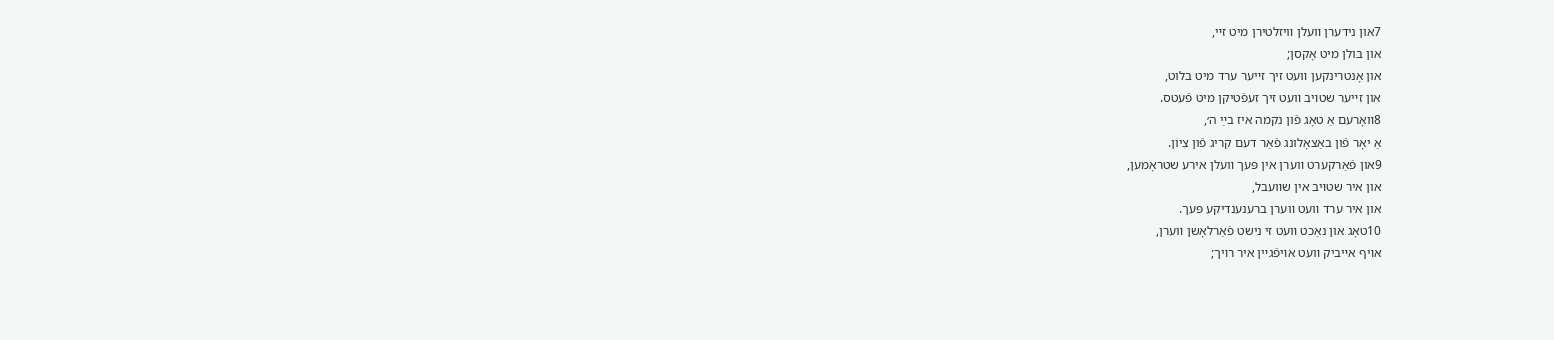7און נידערן װעלן װיזלטירן מיט זײ,
און בולן מיט אָקסן;
און אָנטרינקען װעט זיך זײער ערד מיט בלוט,
און זײער שטױב װעט זיך זעפֿטיקן מיט פֿעטס.
8װאָרעם אַ טאָג פֿון נקמה איז בײַ ה׳,
אַ יאָר פֿון באַצאָלונג פֿאַר דעם קריג פֿון צִיוֹן.
9און פֿאַרקערט װערן אין פּעך װעלן אירע שטראָמען,
און איר שטױב אין שװעבל,
און איר ערד װעט װערן ברענענדיקע פּעך.
10טאָג און נאַכט װעט זי נישט פֿאַרלאָשן װערן,
אױף אײביק װעט אױפֿגײן איר רױך;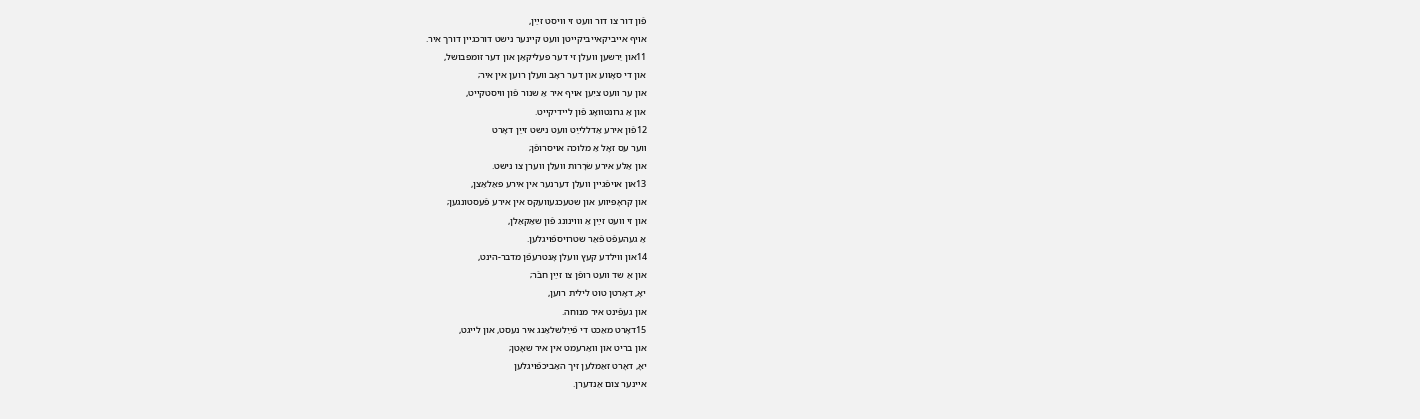פֿון דור צו דור װעט זי װיסט זײַן,
אױף אײביקאײביקײטן װעט קײנער נישט דורכגײן דורך איר.
11און יַרשען װעלן זי דער פּעליקאַן און דער זומפּבושל,
און די סאָװע און דער ראָב װעלן רוען אין איר;
און ער װעט ציִען אױף איר אַ שנור פֿון װיסטקײט,
און אַ גרונטװאָג פֿון לײדיקײט.
12פֿון אירע אַדללײַט װעט נישט זײַן דאָרט
װער עס זאָל אַ מלוכה אױסרופֿן;
און אַלע אירע שׂרָרות װעלן װערן צו נישט.
13און אױפֿגײן װעלן דערנער אין אירע פּאַלאַצן,
און קראָפּיװע און שטעכגעװעקס אין אירע פֿעסטונגען;
און זי װעט זײַן אַ װױנונג פֿון שאַקאַלן,
אַ געהעפֿט פֿאַר שטרױספֿױגלען.
14און װילדע קעץ װעלן אָנטרעפֿן מדבר-הינט,
און אַ שד װעט רופֿן צו זײַן חבֿר;
יאָ, דאָרטן טוט לילית רוען,
און געפֿינט איר מנוחה.
15דאָרט מאַכט די פֿײַלשלאַנג איר נעסט, און לײגט,
און בריט און װאַרעמט אין איר שאָטן;
יאָ, דאָרט זאַמלען זיך האַביכפֿױגלען
אײנער צום אַנדערן.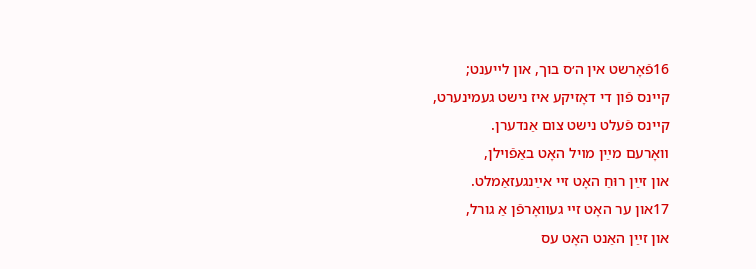16פֿאָרשט אין ה׳ס בוך, און לײענט;
קײנס פֿון די דאָזיקע איז נישט געמינערט,
קײנס פֿעלט נישט צום אַנדערן.
װאָרעם מײַן מױל האָט באַפֿױלן,
און זײַן רוּחַ האָט זײ אײַנגעזאַמלט.
17און ער האָט זײ געװאָרפֿן אַ גורל,
און זײַן האַנט האָט עס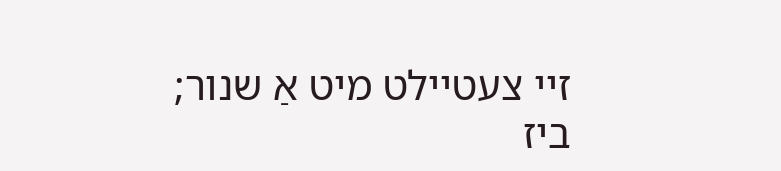זײ צעטײלט מיט אַ שנור;
ביז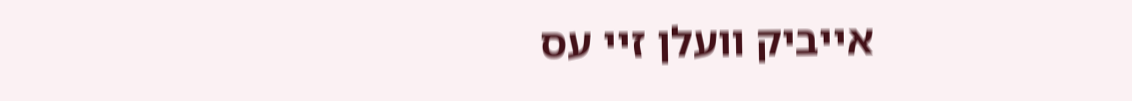אײביק װעלן זײ עס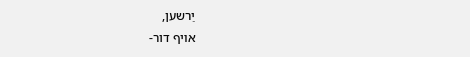יַרשען,
אױף דור-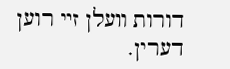דורות װעלן זײ רוען דערין.